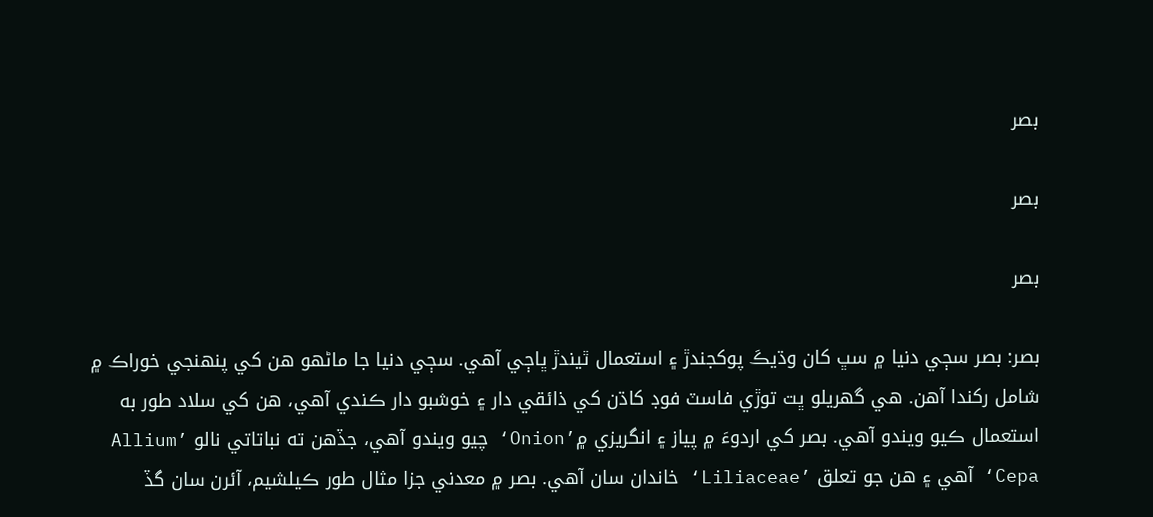بصر

بصر

بصر

بصر: بصر سڄي دنيا ۾ سڀ کان وڌيڪَ پوکجندڙ ۽ استعمال ٿيندڙ ڀاڄي آهي. سڄي دنيا جا ماڻهو هن کي پنھنجي خوراڪ ۾ شامل رکندا آهن. هي گھريلو ڀت توڙي فاسٽ فوڊ کاڌن کي ذائقي دار ۽ خوشبو دار ڪندي آهي، هن کي سلاد طور به استعمال ڪيو ويندو آهي. بصر کي اردوءَ ۾ پياز ۽ انگريزي ۾’Onion‘ چيو ويندو آهي، جڏهن ته نباتاتي نالو ’Allium Cepa‘ آهي ۽ هن جو تعلق ’Liliaceae‘ خاندان سان آهي. بصر ۾ معدني جزا مثال طور ڪيلشيم، آئرن سان گڏ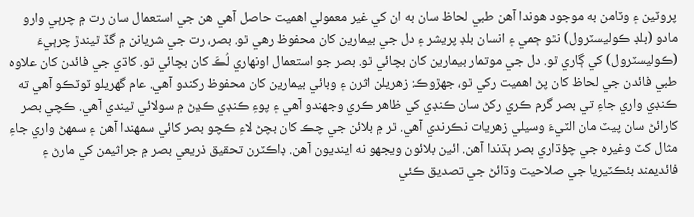پروٽين ۽ وٽامن به موجود هوندا آهن طبي لحاظ سان به ان کي غير معمولي اهميت حاصل آهي هن جي استعمال سان رت ۾ چرٻي وارو مادو (بلڊ ڪوليسٽرول) نٿو ڄمي ۽ انسان بلڊ پريشر ۽ دل جي بيمارين کان محفوظ رهي ٿو. بصر، رت جي شريانن ۾ گڏ ٿيندڙ چرٻيءَ (ڪوليسٽرول) کي ڳاري ٿو. دل جي موتمار بيمارين کان بچائي ٿو. بصر جو استعمال اونهاري لُڪَ کان بچائي ٿو. کاڌي جي فائدن کان علاوه طبي فائدن جي لحاظ کان پڻ اهميت رکي ٿو، جھڙوڪ: زهريلن اثرن ۽ وبائي بيمارين کان محفوظ رکندو آهي. عام گھريلو ٽوٽڪو آهي ته ڪنڊي واري جاءِ تي بصر گرم ڪري رکڻ سان ڪنڊي کي ظاهر ڪري وجھندو آهي ۽ پوءِ ڪنڊي ڪڍڻ ۾ سولائي ٿيندي آهي. ڪچي بصر کارائڻ سان پيٽ مان الٽيءَ وسيلي زهريات نڪرندي آهي. ٿر ۾ بلائن جي چڪ کان بچڻ لاءِ ڪچو بصر کائي سمهندا آهن ۽ سمهڻ واري جاءِ مثال کٽ وغيره جي چؤڌاري بصر ٻڌندا آهن. ائين بلائون ويجهو نه اينديون آهن. ڊاڪٽرن تحقيق ذريعي بصر ۾ جراثيمن کي مارڻ ۽ فائديمند بئڪٽيريا جي صلاحيت وڌائڻ جي تصديق ڪئي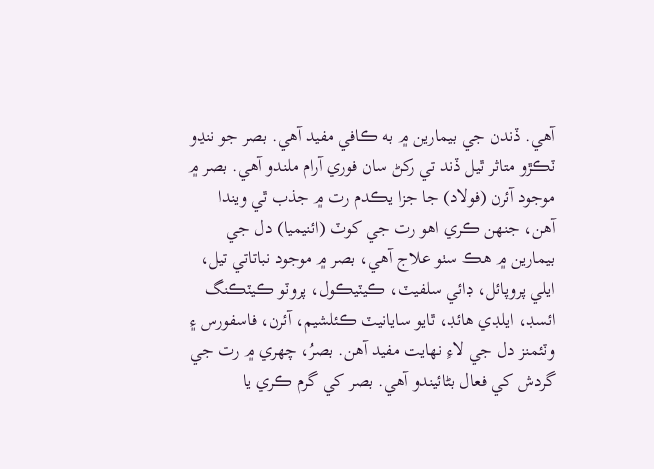آهي. ڏندن جي بيمارين ۾ به ڪافي مفيد آهي. بصر جو ننڍو ٽڪڙو متاثر ٿيل ڏند تي رکڻ سان فوري آرام ملندو آهي. بصر ۾ موجود آئرن (فولاد) جا جزا يڪدم رت ۾ جذب ٿي ويندا آهن، جنھن ڪري اهو رت جي کوٽ (ائنيميا) دل جي بيمارين ۾ هڪ سٺو علاج آهي، بصر ۾ موجود نباتاتي تيل، ايلي پروپائل، ڊائي سلفيٽ، ڪيٽيڪول، پروٽو ڪيٽڪنگ ائسڊ، ايلڊي هائڊ، ٿايو سايانيٽ ڪئلشيم، آئرن، فاسفورس ۽ وٽئمنز دل جي لاءِ نھايت مفيد آهن. بصرُ، چھري ۾ رت جي گردش کي فعال بڻائيندو آهي. بصر کي گرم ڪري يا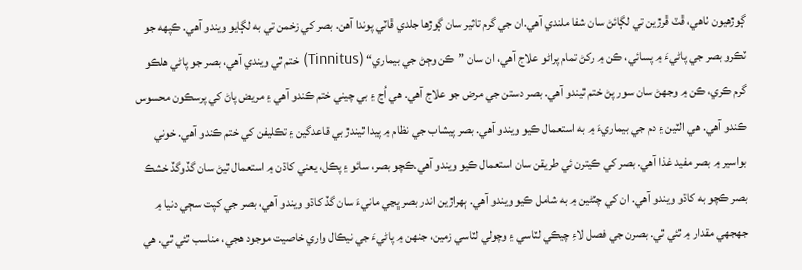ڳوڙهيون ٺاهي، ڦٽ ڦرڙين تي لڳائڻ سان شفا ملندي آهي.ان جي گرم تاثير سان ڳوڙها جلدي ڦاٽي پوندا آهن. بصر کي زخمن تي به لڳايو ويندو آهي. ڪپھه جو ٽڪرو بصر جي پاڻيءَ ۾ پسائي، ڪن ۾ رکڻ تمام پراڻو علاج آهي، ان سان ”ڪن وڄڻ جي بيماري“ (Tinnitus) ختم ٿي ويندي آهي، بصر جو پاڻي هلڪو گرم ڪري، ڪن ۾ وجھڻ سان سور پڻ ختم ٿيندو آهي. بصر دستن جي مرض جو علاج آهي. هي اُڃ ۽ بي چيني ختم ڪندو آهي ۽ مريض پاڻ کي پرسڪون محسوس ڪندو آهي. هي الٽين ۽ دم جي بيماريءَ ۾ به استعمال ڪيو ويندو آهي. بصر پيشاب جي نظام ۾ پيدا ٿيندڙ بي قاعدگين ۽ تڪليفن کي ختم ڪندو آهي. خوني بواسير ۾ بصر مفيد غذا آهي. بصر کي ڪيترن ئي طريقن سان استعمال ڪيو ويندو آهي.ڪچو بصر، سائو ۽ پڪل، يعني کاڌن ۾ استعمال ٿيڻ سان گڏوگڏ خشڪ بصر ڪچو به کاڌو ويندو آهي. ان کي چٽڻين ۾ به شامل ڪيو ويندو آهي. ٻھراڙين اندر بصر ڀڃي مانيءَ سان گڏ کاڌو ويندو آهي، بصر جي کپت سڄي دنيا ۾ جهجهي مقدار ۾ ٿئي ٿي. بصرن جي فصل لاءِ چيڪي لٽاسي ۽ وچولي لٽاسي زمين، جنھن ۾ پاڻيءَ جي نيڪال واري خاصيت موجود هجي، مناسب ٿئي ٿي. هي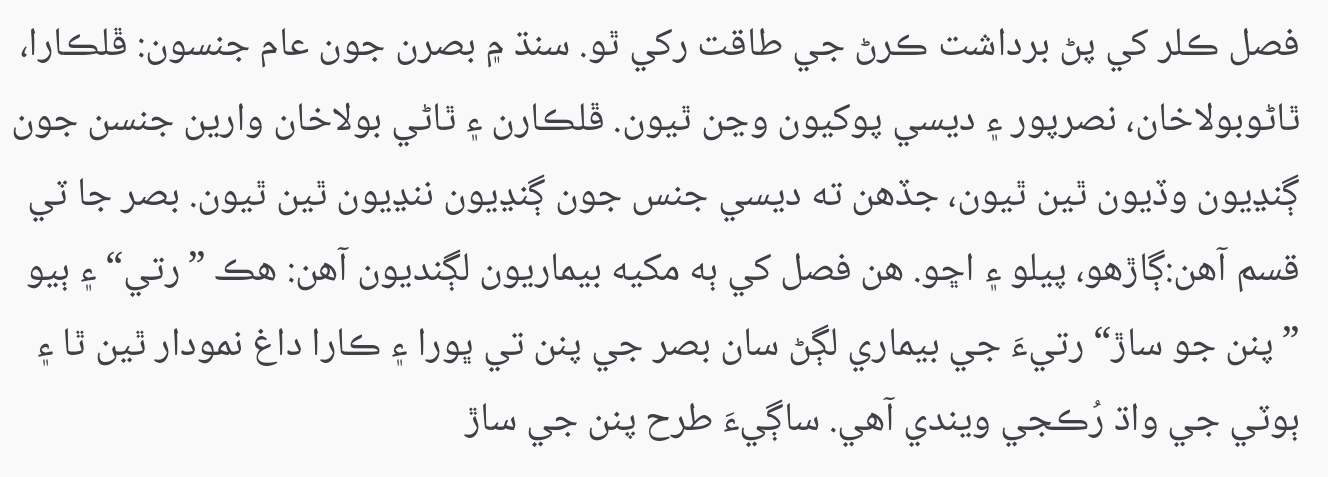فصل ڪلر کي پڻ برداشت ڪرڻ جي طاقت رکي ٿو. سنڌ ۾ بصرن جون عام جنسون: ڦلڪارا، ٿاڻوبولاخان، نصرپور ۽ ديسي پوکيون وڃن ٿيون. ڦلڪارن ۽ ٿاڻي بولاخان وارين جنسن جون ڳنڍيون وڏيون ٿين ٿيون، جڏهن ته ديسي جنس جون ڳنڍيون ننڍيون ٿين ٿيون. بصر جا ٽي قسم آهن:ڳاڙهو، پيلو ۽ اڇو. هن فصل کي ٻه مکيه بيماريون لڳنديون آهن: هڪ ”رتي“ ۽ ٻيو ”پنن جو ساڙ“ رتيءَ جي بيماري لڳڻ سان بصر جي پنن تي ڀورا ۽ ڪارا داغ نمودار ٿين ٿا ۽ ٻوٽي جي واڌ رُڪجي ويندي آهي. ساڳيءَ طرح پنن جي ساڙ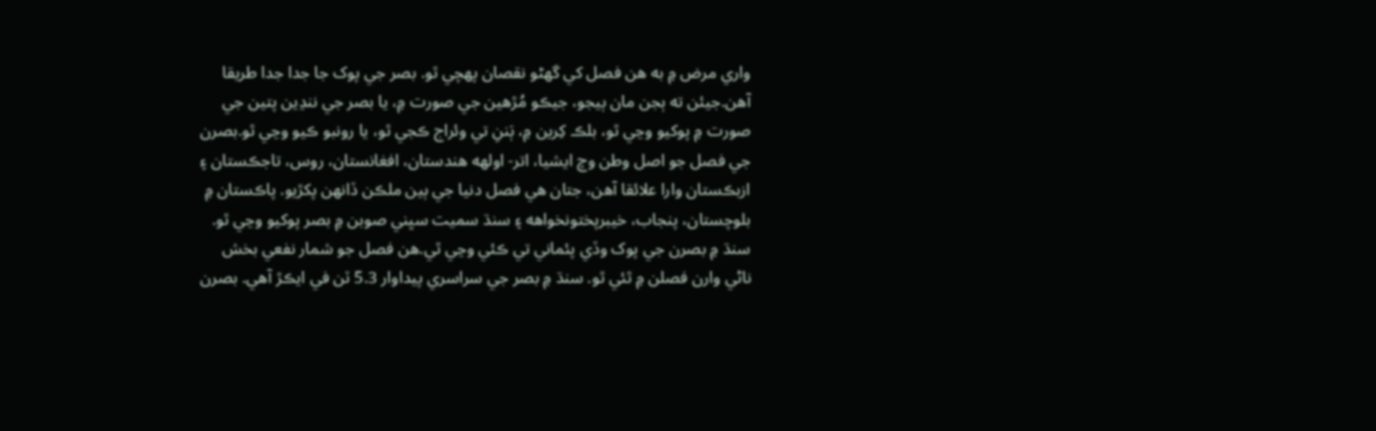واري مرض ۾ به هن فصل کي گهڻو نقصان پھچي ٿو. بصر جي پوک جا جدا جدا طريقا آهن.جيئن ته ٻجن مان ٻيجو، جيڪو مُڙهين جي صورت ۾، يا بصر جي ننڍين پتين جي صورت ۾ پوکيو وڃي ٿو، بلڪ کِرين ۾، ٻَننِ تي وئراج ڪجي ٿو، يا رونبو ڪيو وڃي ٿو.بصرن جي فصل جو اصل وطن وچ ايشيا، اتر- اولھه هندستان، افغانستان، روس، تاجڪستان ۽ ازبڪستان وارا علائقا آهن، جتان هي فصل دنيا جي ٻين ملڪن ڏانھن پکڙيو. پاڪستان ۾ بلوچستان، پنجاب، خيبرپختونخواهه ۽ سنڌ سميت سڀني صوبن ۾ بصر پوکيو وڃي ٿو. سنڌ ۾ بصرن جي پوک وڏي پئماني تي ڪئي وڃي ٿي.هن فصل جو شمار نفعي بخش ناڻي وارن فصلن ۾ ٿئي ٿو. سنڌ ۾ بصر جي سراسري پيداوار 5.3 ٽن في ايڪڙ آهي. بصرن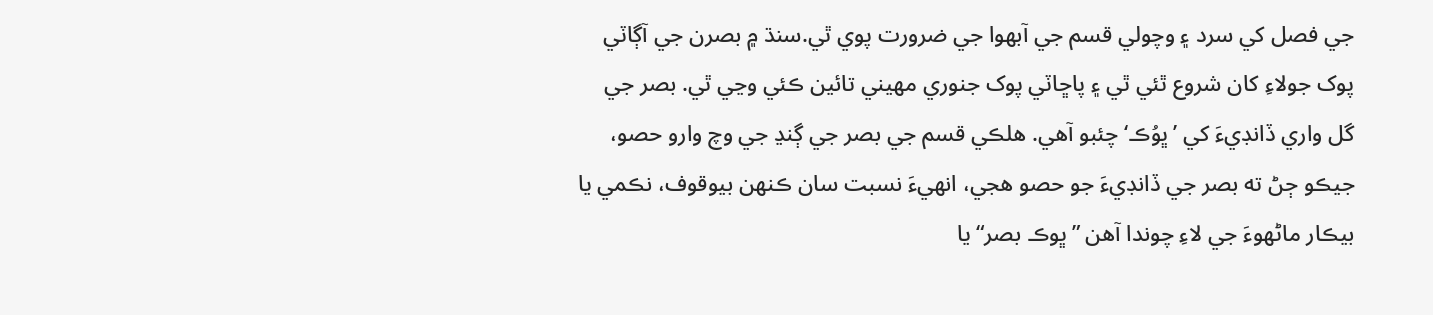جي فصل کي سرد ۽ وچولي قسم جي آبھوا جي ضرورت پوي ٿي.سنڌ ۾ بصرن جي آڳاٽي پوک جولاءِ کان شروع ٿئي ٿي ۽ پاڇاٽي پوک جنوري مھيني تائين ڪئي وڃي ٿي. بصر جي گل واري ڏانڊيءَ کي ’ڀوُڪ‘ چئبو آهي. هلڪي قسم جي بصر جي ڳنڍ جي وچ وارو حصو، جيڪو ڄڻ ته بصر جي ڏانڊيءَ جو حصو هجي، انھيءَ نسبت سان ڪنھن بيوقوف، نڪمي يا بيڪار ماڻھوءَ جي لاءِ چوندا آهن ”ڀوڪ بصر“ يا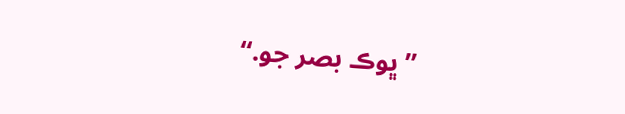”ڀوڪ بصر جو.“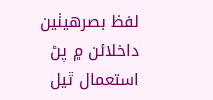لفظ بصرھيٺين داخلائن ۾ پڻ استعمال ٿيل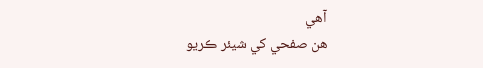آھي
هن صفحي کي شيئر ڪريو